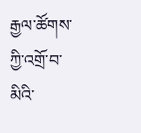རྒྱལ་ཚོགས་ཀྱི་འགྲོ་བ་མིའི་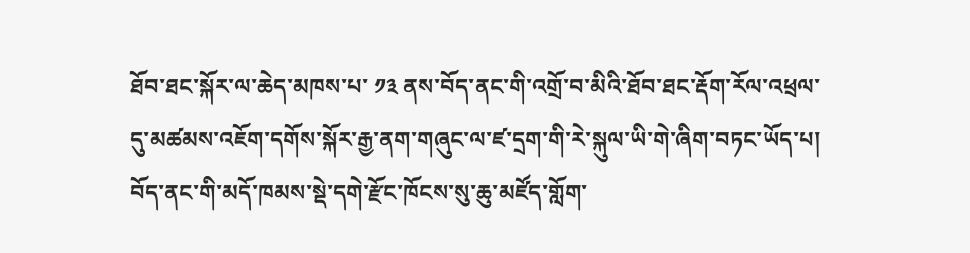ཐོབ་ཐང་སྐོར་ལ་ཆེད་མཁས་པ་ ༡༣ ནས་བོད་ནང་གི་འགྲོ་བ་མིའི་ཐོབ་ཐང་རྡོག་རོལ་འཕྲལ་དུ་མཚམས་འཇོག་དགོས་སྐོར་རྒྱ་ནག་གཞུང་ལ་ཛ་དྲག་གི་རེ་སྐུལ་ཡི་གེ་ཞིག་བཏང་ཡོད་པ།
བོད་ནང་གི་མདོ་ཁམས་སྡེ་དགེ་རྫོང་ཁོངས་སུ་ཆུ་མཛོད་གློག་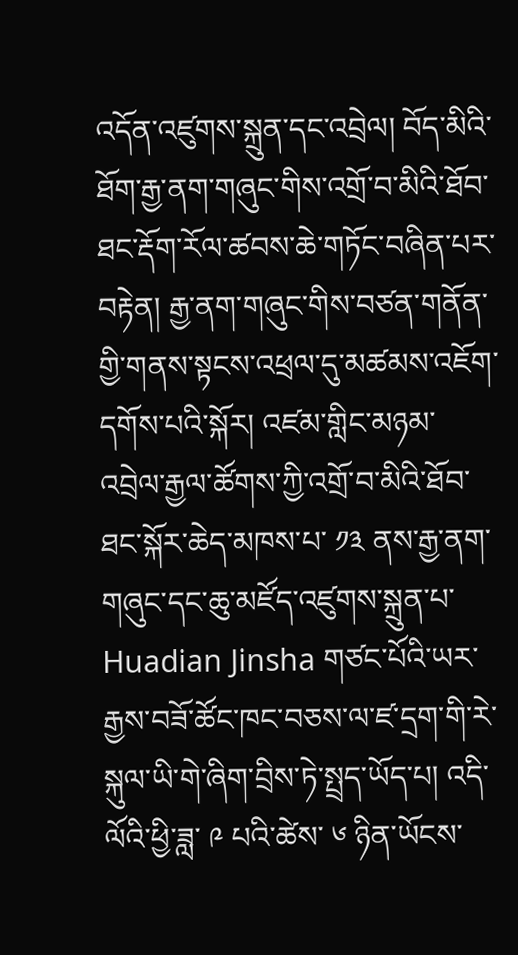འདོན་འཛུགས་སྐྲུན་དང་འབྲེལ། བོད་མིའི་ཐོག་རྒྱ་ནག་གཞུང་གིས་འགྲོ་བ་མིའི་ཐོབ་ཐང་རྡོག་རོལ་ཚབས་ཆེ་གཏོང་བཞིན་པར་བརྟེན། རྒྱ་ནག་གཞུང་གིས་བཙན་གནོན་གྱི་གནས་སྟངས་འཕྲལ་དུ་མཚམས་འཇོག་དགོས་པའི་སྐོར། འཛམ་གླིང་མཉམ་འབྲེལ་རྒྱལ་ཚོགས་ཀྱི་འགྲོ་བ་མིའི་ཐོབ་ཐང་སྐོར་ཆེད་མཁས་པ་ ༡༣ ནས་རྒྱ་ནག་གཞུང་དང་ཆུ་མཛོད་འཛུགས་སྐྲུན་པ་ Huadian Jinsha གཙང་པོའི་ཡར་རྒྱས་བཟོ་ཚོང་ཁང་བཅས་ལ་ཛ་དྲག་གི་རེ་སྐུལ་ཡི་གེ་ཞིག་བྲིས་ཏེ་སྤྲད་ཡོད་པ། འདི་ལོའི་ཕྱི་ཟླ་ ༩ པའི་ཚེས་ ༦ ཉིན་ཡོངས་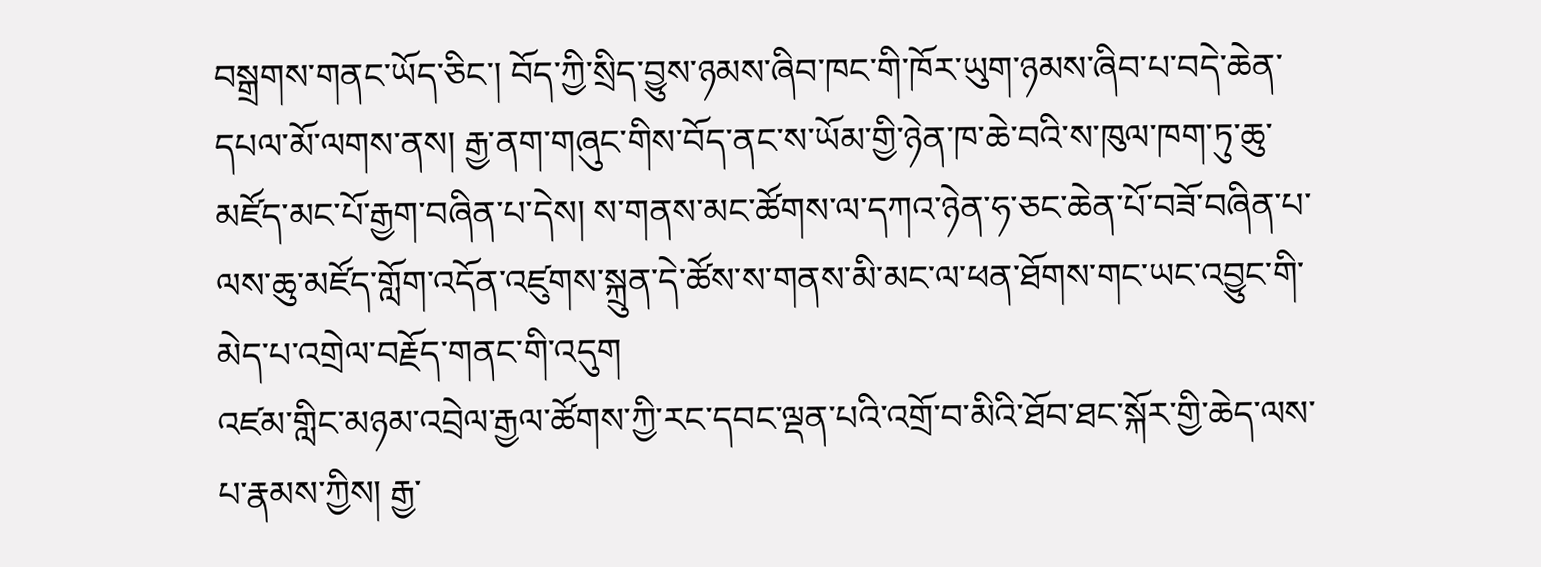བསྒྲགས་གནང་ཡོད་ཅིང་། བོད་ཀྱི་སྲིད་བྱུས་ཉམས་ཞིབ་ཁང་གི་ཁོར་ཡུག་ཉམས་ཞིབ་པ་བདེ་ཆེན་དཔལ་མོ་ལགས་ནས། རྒྱ་ནག་གཞུང་གིས་བོད་ནང་ས་ཡོམ་གྱི་ཉེན་ཁ་ཆེ་བའི་ས་ཁུལ་ཁག་ཏུ་ཆུ་མཛོད་མང་པོ་རྒྱག་བཞིན་པ་དེས། ས་གནས་མང་ཚོགས་ལ་དཀའ་ཉེན་ཧ་ཅང་ཆེན་པོ་བཟོ་བཞིན་པ་ལས་ཆུ་མཛོད་གློག་འདོན་འཛུགས་སྐྲུན་དེ་ཚོས་ས་གནས་མི་མང་ལ་ཕན་ཐོགས་གང་ཡང་འབྱུང་གི་མེད་པ་འགྲེལ་བརྗོད་གནང་གི་འདུག
འཛམ་གླིང་མཉམ་འབྲེལ་རྒྱལ་ཚོགས་ཀྱི་རང་དབང་ལྡན་པའི་འགྲོ་བ་མིའི་ཐོབ་ཐང་སྐོར་གྱི་ཆེད་ལས་པ་རྣམས་ཀྱིས། རྒྱ་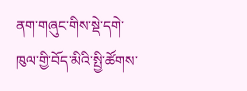ནག་གཞུང་གིས་སྡེ་དགེ་ཁུལ་གྱི་བོད་མིའི་སྤྱི་ཚོགས་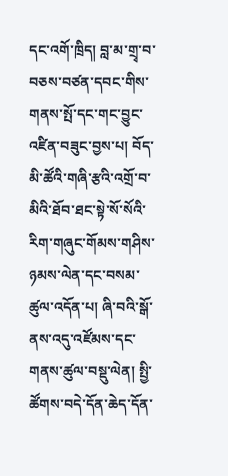དང་འགོ་ཁྲིད། བླ་མ་གྲྭ་བ་བཅས་བཙན་དབང་གིས་གནས་སྤོ་དང་གང་བྱུང་འཛིན་བཟུང་བྱས་པ། བོད་མི་ཚོའི་གཞི་རྩའི་འགྲོ་བ་མིའི་ཐོབ་ཐང་སྟེ་སོ་སོའི་རིག་གཞུང་གོམས་གཤིས་ཉམས་ལེན་དང་བསམ་ཚུལ་འདོན་པ། ཞི་བའི་སྒོ་ནས་འདུ་འཛོམས་དང་གནས་ཚུལ་བསྡུ་ལེན། སྤྱི་ཚོགས་བདེ་དོན་ཆེད་དོན་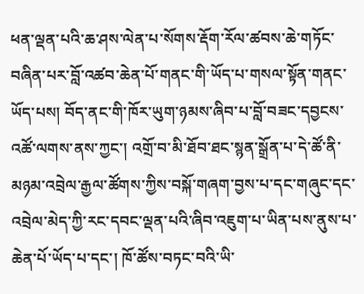ཕན་ལྡན་པའི་ཆ་ཤས་ལེན་པ་སོགས་རྡོག་རོལ་ཚབས་ཆེ་གཏོང་བཞིན་པར་བློ་འཚབ་ཆེན་པོ་གནང་གི་ཡོད་པ་གསལ་སྟོན་གནང་ཡོད་པས། བོད་ནང་གི་ཁོར་ཡུག་ཉམས་ཞིབ་པ་བློ་བཟང་དབྱངས་འཚོ་ལགས་ནས་ཀྱང་། འགྲོ་བ་མི་ཐོབ་ཐང་སྙན་སྒྲོན་པ་དེ་ཚོ་ནི་མཉམ་འབྲེལ་རྒྱལ་ཚོགས་ཀྱིས་བསྐོ་གཞག་བྱས་པ་དང་གཞུང་དང་འབྲེལ་མེད་ཀྱི་རང་དབང་ལྡན་པའི་ཞིབ་འཇུག་པ་ཡིན་པས་ནུས་པ་ཆེན་པོ་ཡོད་པ་དང་། ཁོ་ཚོས་བཏང་བའི་ཡི་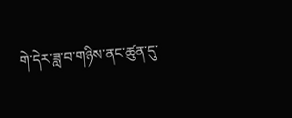གེ་དེར་ཟླ་བ་གཉིས་ནང་ཚུན་དུ་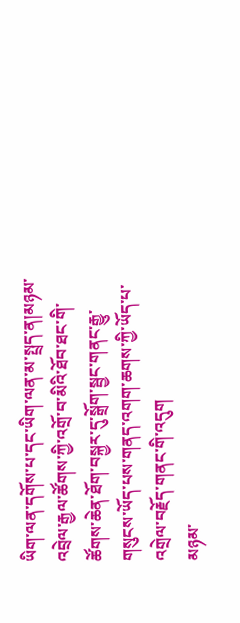ཡིག་ལན་དགོས་པ་དང་ཡིག་ལན་མ་སྤྲད་ན།མཉམ་འབྲེལ་རྒྱལ་ཚོགས་ཀྱི་འགྲོ་བ་མིའི་ཐོབ་ཐང་གི་ཚོགས་ཆེན་ཐོག་བསྐྱར་དུ་སྒྲོག་སྦྱང་གནང་རྒྱུ་གསུངས་ཡོད་པས་གནད་འགག་ཆགས་ཀྱི་ཡོད་པ་འགྲེལ་བརྗོད་གནང་གི་འདུག
མཉམ་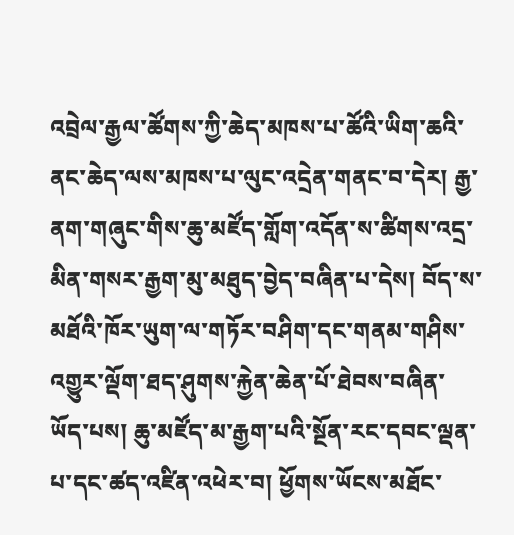འབྲེལ་རྒྱལ་ཚོགས་ཀྱི་ཆེད་མཁས་པ་ཚོའི་ཡིག་ཆའི་ནང་ཆེད་ལས་མཁས་པ་ལུང་འདྲེན་གནང་བ་དེར། རྒྱ་ནག་གཞུང་གིས་ཆུ་མཛོད་གློག་འདོན་ས་ཚིགས་འདྲ་མིན་གསར་རྒྱག་མུ་མཐུད་བྱེད་བཞིན་པ་དེས། བོད་ས་མཐོའི་ཁོར་ཡུག་ལ་གཏོར་བཤིག་དང་གནམ་གཤིས་འགྱུར་ལྡོག་ཐད་ཤུགས་རྐྱེན་ཆེན་པོ་ཐེབས་བཞིན་ཡོད་པས། ཆུ་མཛོད་མ་རྒྱག་པའི་སྔོན་རང་དབང་ལྡན་པ་དང་ཚད་འཛིན་འཕེར་བ། ཕྱོགས་ཡོངས་མཐོང་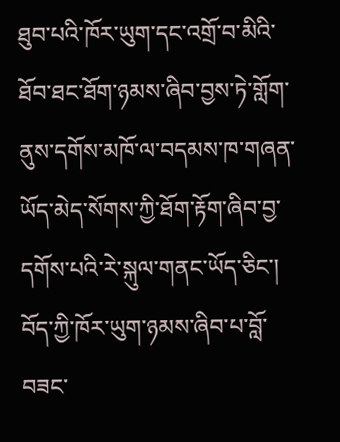ཐུབ་པའི་ཁོར་ཡུག་དང་འགྲོ་བ་མིའི་ཐོབ་ཐང་ཐོག་ཉམས་ཞིབ་བྱས་ཏེ་གློག་ནུས་དགོས་མཁོ་ལ་བདམས་ཁ་གཞན་ཡོད་མེད་སོགས་ཀྱི་ཐོག་རྟོག་ཞིབ་བྱ་དགོས་པའི་རེ་སྐུལ་གནང་ཡོད་ཅིང་། བོད་ཀྱི་ཁོར་ཡུག་ཉམས་ཞིབ་པ་བློ་བཟང་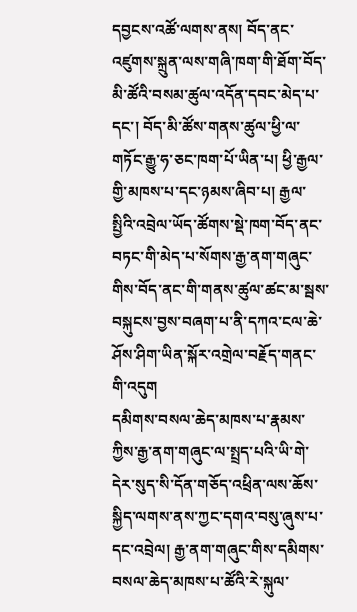དབྱངས་འཚོ་ལགས་ནས། བོད་ནང་འཛུགས་སྐྲུན་ལས་གཞི་ཁག་གི་ཐོག་བོད་མི་ཚོའི་བསམ་ཚུལ་འདོན་དབང་མེད་པ་དང་། བོད་མི་ཚོས་གནས་ཚུལ་ཕྱི་ལ་གཏོང་རྒྱུ་ཧ་ཅང་ཁག་པོ་ཡིན་པ། ཕྱི་རྒྱལ་གྱི་མཁས་པ་དང་ཉམས་ཞིབ་པ། རྒྱལ་སྤྱིའི་འབྲེལ་ཡོད་ཚོགས་སྡེ་ཁག་བོད་ནང་བཏང་གི་མེད་པ་སོགས་རྒྱ་ནག་གཞུང་གིས་བོད་ནང་གི་གནས་ཚུལ་ཚང་མ་སྦས་བསྐུངས་བྱས་བཞག་པ་ནི་དཀའ་ངལ་ཆེ་ཤོས་ཤིག་ཡིན་སྐོར་འགྲེལ་བརྗོད་གནང་གི་འདུག
དམིགས་བསལ་ཆེད་མཁས་པ་རྣམས་ཀྱིས་རྒྱ་ནག་གཞུང་ལ་སྤྲད་པའི་ཡི་གེ་དེར་སུད་སི་དོན་གཅོད་འཕྲིན་ལས་ཆོས་སྐྱིད་ལགས་ནས་ཀྱང་དགའ་བསུ་ཞུས་པ་དང་འབྲེལ། རྒྱ་ནག་གཞུང་གིས་དམིགས་བསལ་ཆེད་མཁས་པ་ཚོའི་རེ་སྐུལ་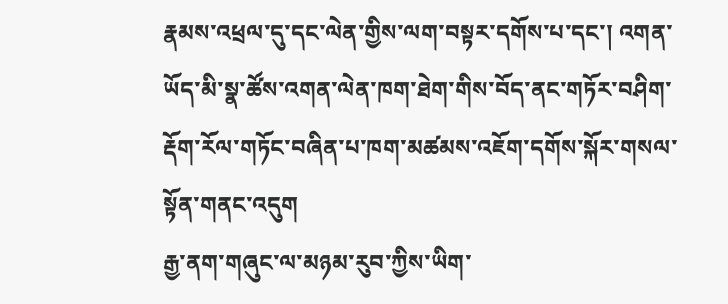རྣམས་འཕྲལ་དུ་དང་ལེན་གྱིས་ལག་བསྟར་དགོས་པ་དང་། འགན་ཡོད་མི་སྣ་ཚོས་འགན་ལེན་ཁག་ཐེག་གིས་བོད་ནང་གཏོར་བཤིག་རྡོག་རོལ་གཏོང་བཞིན་པ་ཁག་མཚམས་འཇོག་དགོས་སྐོར་གསལ་སྟོན་གནང་འདུག
རྒྱ་ནག་གཞུང་ལ་མཉམ་རུབ་ཀྱིས་ཡིག་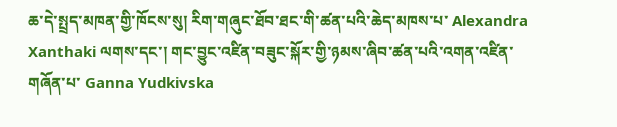ཆ་དེ་སྤྲད་མཁན་གྱི་ཁོངས་སུ། རིག་གཞུང་ཐོབ་ཐང་གི་ཚན་པའི་ཆེད་མཁས་པ་ Alexandra Xanthaki ལགས་དང་། གང་བྱུང་འཛིན་བཟུང་སྐོར་གྱི་ཉམས་ཞིབ་ཚན་པའི་འགན་འཛིན་གཞོན་པ་ Ganna Yudkivska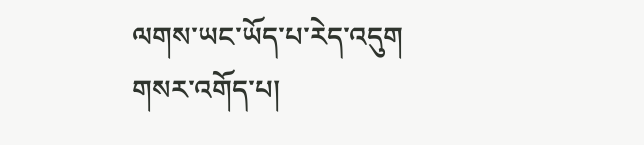ལགས་ཡང་ཡོད་པ་རེད་འདུག
གསར་འགོད་པ།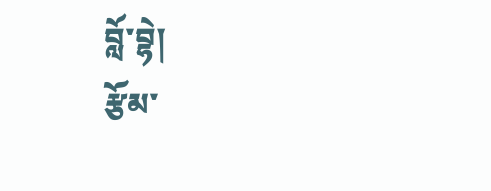བློ་བྷེ།
རྩོམ་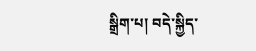སྒྲིག་པ། བདེ་སྐྱིད་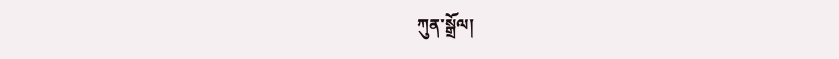ཀུན་སྒྲོལ།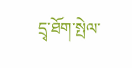དྲྭ་ཐོག་སྤེལ་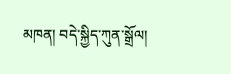མཁན། བདེ་སྐྱིད་ཀུན་སྒྲོལ།